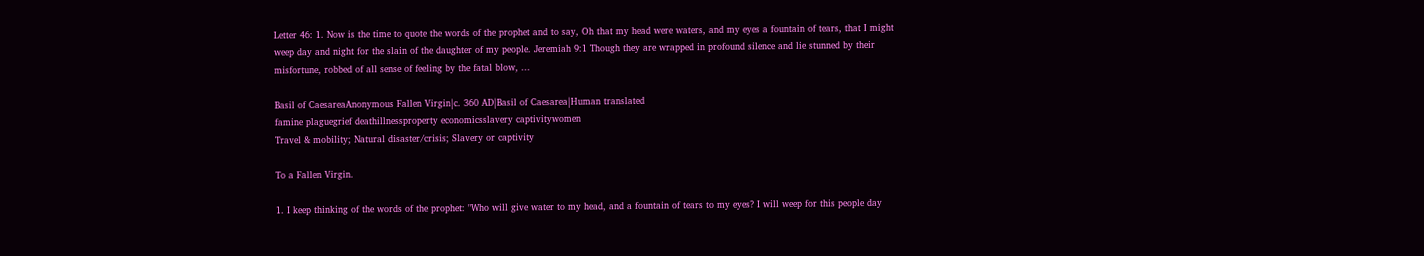Letter 46: 1. Now is the time to quote the words of the prophet and to say, Oh that my head were waters, and my eyes a fountain of tears, that I might weep day and night for the slain of the daughter of my people. Jeremiah 9:1 Though they are wrapped in profound silence and lie stunned by their misfortune, robbed of all sense of feeling by the fatal blow, ...

Basil of CaesareaAnonymous Fallen Virgin|c. 360 AD|Basil of Caesarea|Human translated
famine plaguegrief deathillnessproperty economicsslavery captivitywomen
Travel & mobility; Natural disaster/crisis; Slavery or captivity

To a Fallen Virgin.

1. I keep thinking of the words of the prophet: "Who will give water to my head, and a fountain of tears to my eyes? I will weep for this people day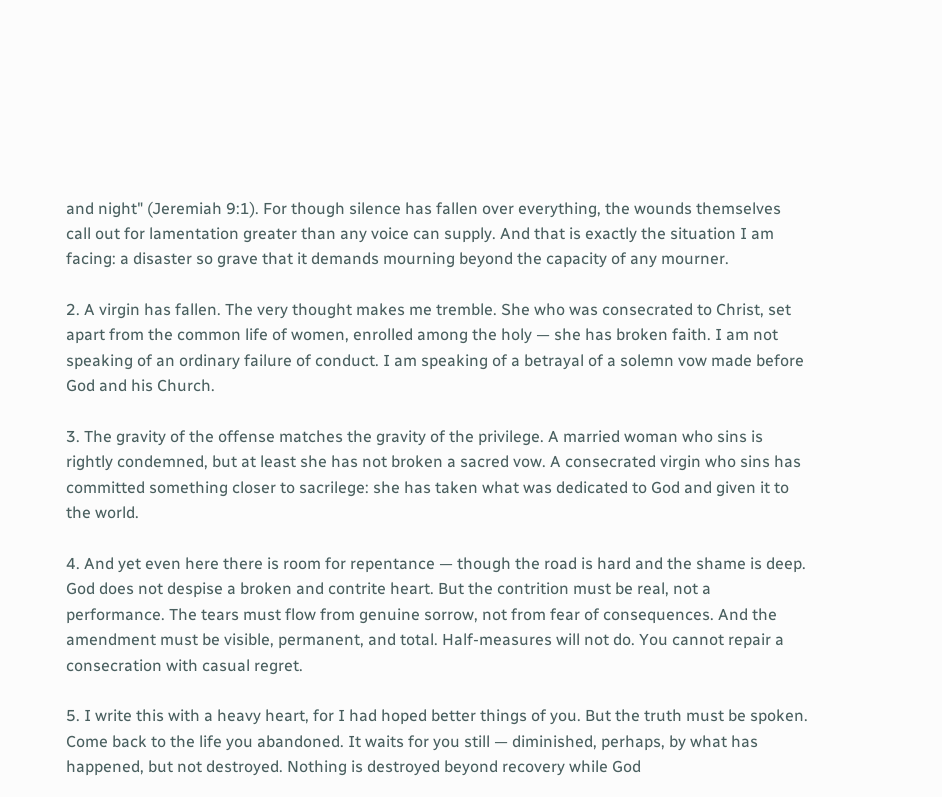and night" (Jeremiah 9:1). For though silence has fallen over everything, the wounds themselves call out for lamentation greater than any voice can supply. And that is exactly the situation I am facing: a disaster so grave that it demands mourning beyond the capacity of any mourner.

2. A virgin has fallen. The very thought makes me tremble. She who was consecrated to Christ, set apart from the common life of women, enrolled among the holy — she has broken faith. I am not speaking of an ordinary failure of conduct. I am speaking of a betrayal of a solemn vow made before God and his Church.

3. The gravity of the offense matches the gravity of the privilege. A married woman who sins is rightly condemned, but at least she has not broken a sacred vow. A consecrated virgin who sins has committed something closer to sacrilege: she has taken what was dedicated to God and given it to the world.

4. And yet even here there is room for repentance — though the road is hard and the shame is deep. God does not despise a broken and contrite heart. But the contrition must be real, not a performance. The tears must flow from genuine sorrow, not from fear of consequences. And the amendment must be visible, permanent, and total. Half-measures will not do. You cannot repair a consecration with casual regret.

5. I write this with a heavy heart, for I had hoped better things of you. But the truth must be spoken. Come back to the life you abandoned. It waits for you still — diminished, perhaps, by what has happened, but not destroyed. Nothing is destroyed beyond recovery while God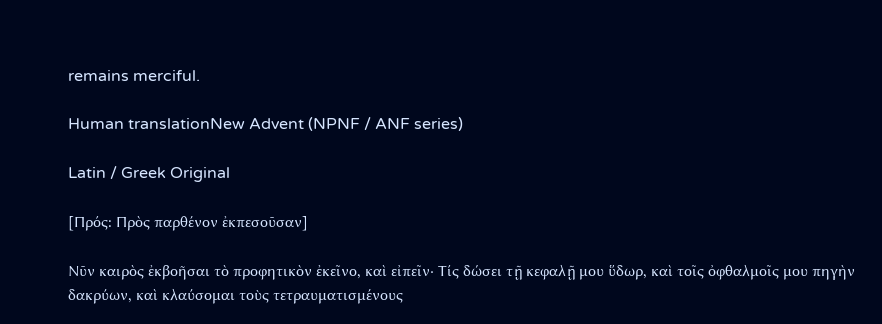remains merciful.

Human translationNew Advent (NPNF / ANF series)

Latin / Greek Original

[Πρός: Πρὸς παρθένον ἐκπεσοῦσαν]

Νῦν καιρὸς ἐκβοῆσαι τὸ προφητικὸν ἐκεῖνο, καὶ εἰπεῖν· Τίς δώσει τῇ κεφαλῇ μου ὕδωρ, καὶ τοῖς ὀφθαλμοῖς μου πηγὴν δακρύων, καὶ κλαύσομαι τοὺς τετραυματισμένους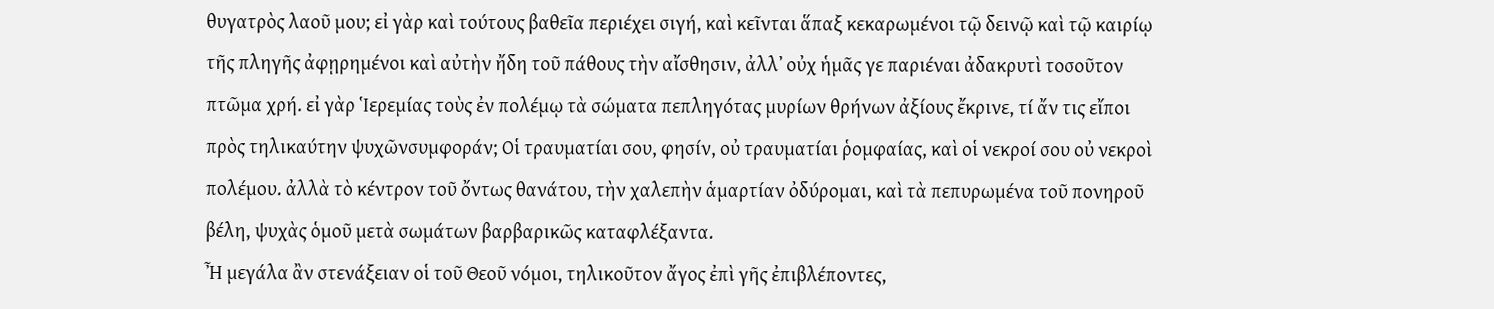θυγατρὸς λαοῦ μου; εἰ γὰρ καὶ τούτους βαθεῖα περιέχει σιγή, καὶ κεῖνται ἅπαξ κεκαρωμένοι τῷ δεινῷ καὶ τῷ καιρίῳ τῆς πληγῆς ἀφῃρημένοι καὶ αὐτὴν ἤδη τοῦ πάθους τὴν αἴσθησιν, ἀλλʼ οὐχ ἡμᾶς γε παριέναι ἀδακρυτὶ τοσοῦτον πτῶμα χρή. εἰ γὰρ Ἱερεμίας τοὺς ἐν πολέμῳ τὰ σώματα πεπληγότας μυρίων θρήνων ἀξίους ἔκρινε, τί ἄν τις εἴποι πρὸς τηλικαύτην ψυχῶνσυμφοράν; Οἱ τραυματίαι σου, φησίν, οὐ τραυματίαι ῥομφαίας, καὶ οἱ νεκροί σου οὐ νεκροὶ πολέμου. ἀλλὰ τὸ κέντρον τοῦ ὄντως θανάτου, τὴν χαλεπὴν ἁμαρτίαν ὀδύρομαι, καὶ τὰ πεπυρωμένα τοῦ πονηροῦ βέλη, ψυχὰς ὁμοῦ μετὰ σωμάτων βαρβαρικῶς καταφλέξαντα.
Ἦ μεγάλα ἂν στενάξειαν οἱ τοῦ Θεοῦ νόμοι, τηλικοῦτον ἄγος ἐπὶ γῆς ἐπιβλέποντες,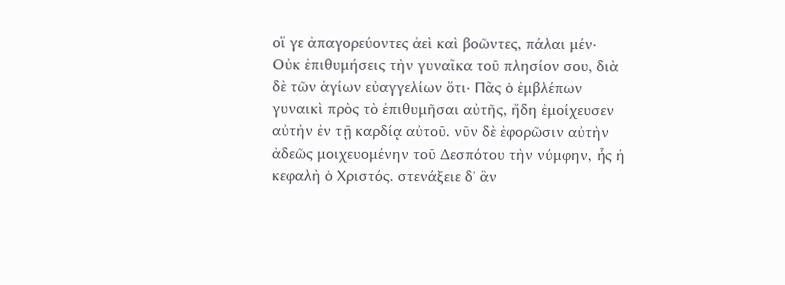οἵ γε ἀπαγορεύοντες ἀεὶ καὶ βοῶντες, πάλαι μέν· Οὐκ ἐπιθυμήσεις τὴν γυναῖκα τοῦ πλησίον σου, διὰ δὲ τῶν ἁγίων εὐαγγελίων ὅτι· Πᾶς ὁ ἐμβλέπων γυναικὶ πρὸς τὸ ἐπιθυμῆσαι αὐτῆς, ἤδη ἐμοίχευσεν αὐτὴν ἐν τῇ καρδίᾳ αὐτοῦ. νῦν δὲ ἐφορῶσιν αὐτὴν ἀδεῶς μοιχευομένην τοῦ Δεσπότου τὴν νύμφην, ἧς ἡ κεφαλὴ ὁ Χριστός. στενάξειε δʼ ἂν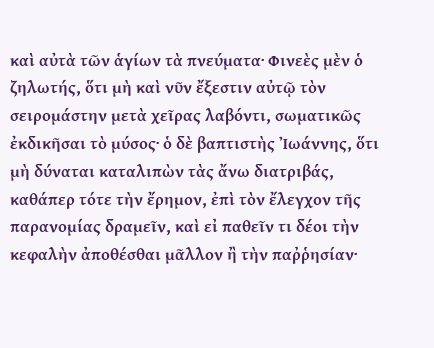καὶ αὐτὰ τῶν ἁγίων τὰ πνεύματα· Φινεὲς μὲν ὁ ζηλωτής, ὅτι μὴ καὶ νῦν ἔξεστιν αὐτῷ τὸν σειρομάστην μετὰ χεῖρας λαβόντι, σωματικῶς ἐκδικῆσαι τὸ μύσος· ὁ δὲ βαπτιστὴς Ἰωάννης, ὅτι μὴ δύναται καταλιπὼν τὰς ἄνω διατριβάς, καθάπερ τότε τὴν ἔρημον, ἐπὶ τὸν ἔλεγχον τῆς παρανομίας δραμεῖν, καὶ εἰ παθεῖν τι δέοι τὴν κεφαλὴν ἀποθέσθαι μᾶλλον ἢ τὴν παῤῥησίαν·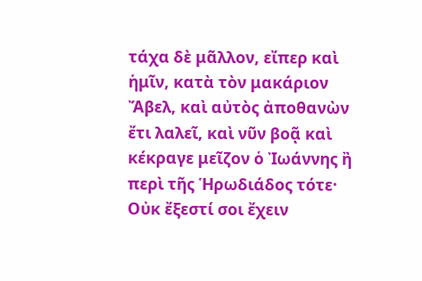τάχα δὲ μᾶλλον, εἴπερ καὶ ἡμῖν, κατὰ τὸν μακάριον Ἄβελ, καὶ αὐτὸς ἀποθανὼν ἔτι λαλεῖ, καὶ νῦν βοᾷ καὶ κέκραγε μεῖζον ὁ Ἰωάννης ἢ περὶ τῆς Ἡρωδιάδος τότε· Οὐκ ἔξεστί σοι ἔχειν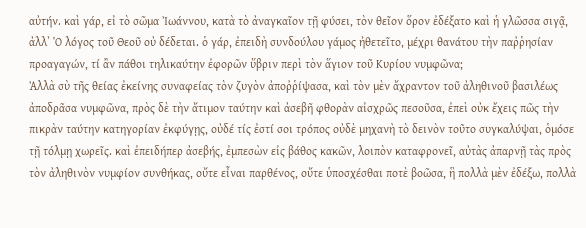αὐτήν. καὶ γάρ, εἰ τὸ σῶμα Ἰωάννου, κατὰ τὸ ἀναγκαῖον τῇ φύσει, τὸν θεῖον ὅρον ἐδέξατο καὶ ἡ γλῶσσα σιγᾷ, ἀλλʼ Ὁ λόγος τοῦ Θεοῦ οὐ δέδεται. ὁ γάρ, ἐπειδὴ συνδούλου γάμος ἠθετεῖτο, μέχρι θανάτου τὴν παῤῥησίαν προαγαγών, τί ἂν πάθοι τηλικαύτην ἐφορῶν ὕβριν περὶ τὸν ἅγιον τοῦ Κυρίου νυμφῶνα;
Ἀλλὰ σὺ τῆς θείας ἐκείνης συναφείας τὸν ζυγὸν ἀποῤῥίψασα, καὶ τὸν μὲν ἄχραντον τοῦ ἀληθινοῦ βασιλέως ἀποδρᾶσα νυμφῶνα, πρὸς δὲ τὴν ἄτιμον ταύτην καὶ ἀσεβῆ φθορὰν αἰσχρῶς πεσοῦσα, ἐπεὶ οὐκ ἔχεις πῶς τὴν πικρὰν ταύτην κατηγορίαν ἐκφύγῃς, οὐδέ τίς ἐστί σοι τρόπος οὐδὲ μηχανὴ τὸ δεινὸν τοῦτο συγκαλύψαι, ὁμόσε τῇ τόλμῃ χωρεῖς. καὶ ἐπειδήπερ ἀσεβής, ἐμπεσὼν εἰς βάθος κακῶν, λοιπὸν καταφρονεῖ, αὐτὰς ἀπαρνῇ τὰς πρὸς τὸν ἀληθινὸν νυμφίον συνθήκας, οὔτε εἶναι παρθένος, οὔτε ὑποσχέσθαι ποτὲ βοῶσα, ἣ πολλὰ μὲν ἐδέξω, πολλὰ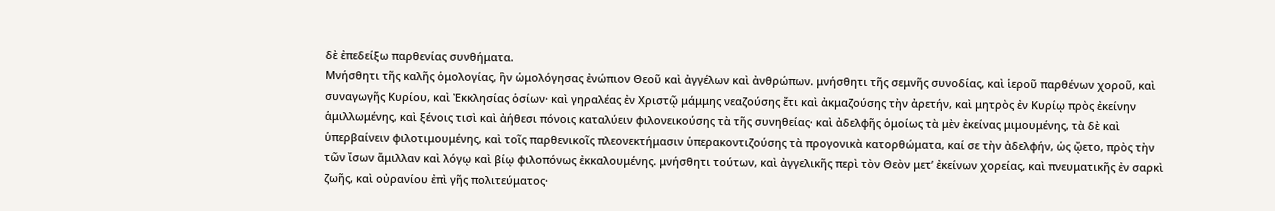δὲ ἐπεδείξω παρθενίας συνθήματα.
Μνήσθητι τῆς καλῆς ὁμολογίας, ἣν ὡμολόγησας ἐνώπιον Θεοῦ καὶ ἀγγέλων καὶ ἀνθρώπων. μνήσθητι τῆς σεμνῆς συνοδίας, καὶ ἱεροῦ παρθένων χοροῦ, καὶ συναγωγῆς Κυρίου, καὶ Ἐκκλησίας ὁσίων· καὶ γηραλέας ἐν Χριστῷ μάμμης νεαζούσης ἔτι καὶ ἀκμαζούσης τὴν ἀρετήν, καὶ μητρὸς ἐν Κυρίῳ πρὸς ἐκείνην ἁμιλλωμένης, καὶ ξένοις τισὶ καὶ ἀήθεσι πόνοις καταλύειν φιλονεικούσης τὰ τῆς συνηθείας· καὶ ἀδελφῆς ὁμοίως τὰ μὲν ἐκείνας μιμουμένης, τὰ δὲ καὶ ὑπερβαίνειν φιλοτιμουμένης, καὶ τοῖς παρθενικοῖς πλεονεκτήμασιν ὑπερακοντιζούσης τὰ προγονικὰ κατορθώματα, καί σε τὴν ἀδελφήν, ὡς ᾤετο, πρὸς τὴν τῶν ἴσων ἅμιλλαν καὶ λόγῳ καὶ βίῳ φιλοπόνως ἐκκαλουμένης. μνήσθητι τούτων, καὶ ἀγγελικῆς περὶ τὸν Θεὸν μετʼ ἐκείνων χορείας, καὶ πνευματικῆς ἐν σαρκὶ ζωῆς, καὶ οὐρανίου ἐπὶ γῆς πολιτεύματος·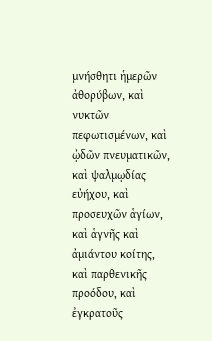μνήσθητι ἡμερῶν ἀθορύβων, καὶ νυκτῶν πεφωτισμένων, καὶ ᾠδῶν πνευματικῶν, καὶ ψαλμῳδίας εὐήχου, καὶ προσευχῶν ἁγίων, καὶ ἁγνῆς καὶ ἀμιάντου κοίτης, καὶ παρθενικῆς προόδου, καὶ ἐγκρατοῦς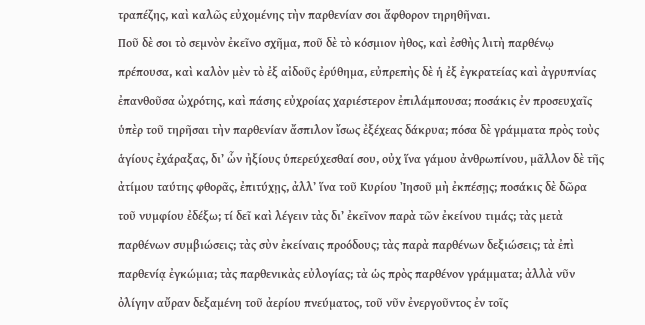τραπέζης, καὶ καλῶς εὐχομένης τὴν παρθενίαν σοι ἄφθορον τηρηθῆναι.
Ποῦ δὲ σοι τὸ σεμνὸν ἐκεῖνο σχῆμα, ποῦ δὲ τὸ κόσμιον ὴθος, καὶ ἐσθὴς λιτὴ παρθένῳ πρέπουσα, καὶ καλὸν μὲν τὸ ἐξ αἰδοῦς ἐρύθημα, εὐπρεπὴς δὲ ἡ ἐξ ἐγκρατείας καὶ ἀγρυπνίας ἐπανθοῦσα ὠχρότης, καὶ πάσης εὐχροίας χαριέστερον ἐπιλάμπουσα; ποσάκις ἐν προσευχαῖς ὑπὲρ τοῦ τηρῆσαι τὴν παρθενίαν ἄσπιλον ἴσως ἐξέχεας δάκρυα; πόσα δὲ γράμματα πρὸς τοὺς ἁγίους ἐχάραξας, δι’ ὧν ἠξίους ὑπερεύχεσθαί σου, οὐχ ἵνα γάμου ἀνθρωπίνου, μᾶλλον δὲ τῆς ἀτίμου ταύτης φθορᾶς, ἐπιτύχῃς, ἀλλʼ ἵνα τοῦ Κυρίου Ἰησοῦ μὴ ἐκπέσῃς; ποσάκις δὲ δῶρα τοῦ νυμφίου ἐδέξω; τί δεῖ καὶ λέγειν τὰς δι’ ἐκεῖνον παρὰ τῶν ἐκείνου τιμάς; τὰς μετὰ παρθένων συμβιώσεις; τὰς σὺν ἐκείναις προόδους; τὰς παρὰ παρθένων δεξιώσεις; τὰ ἐπὶ παρθενίᾳ ἐγκώμια; τὰς παρθενικὰς εὐλογίας; τὰ ὡς πρὸς παρθένον γράμματα; ἀλλὰ νῦν ὀλίγην αὔραν δεξαμένη τοῦ ἀερίου πνεύματος, τοῦ νῦν ἐνεργοῦντος ἐν τοῖς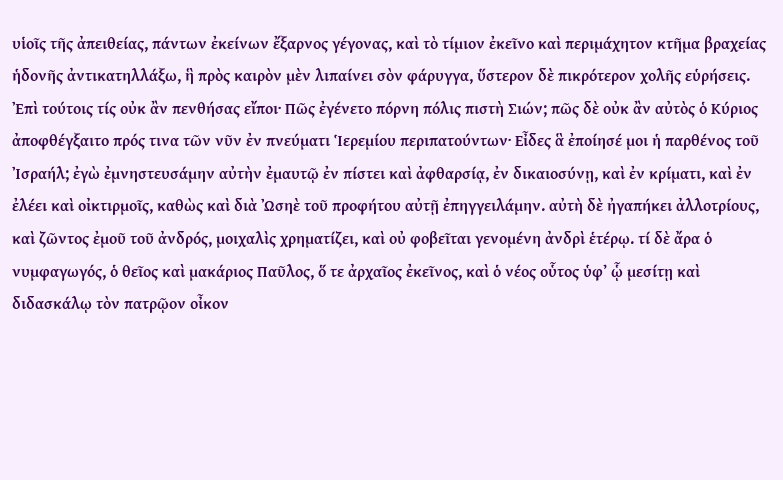υἱοῖς τῆς ἀπειθείας, πάντων ἐκείνων ἔξαρνος γέγονας, καὶ τὸ τίμιον ἐκεῖνο καὶ περιμάχητον κτῆμα βραχείας ἡδονῆς ἀντικατηλλάξω, ἣ πρὸς καιρὸν μὲν λιπαίνει σὸν φάρυγγα, ὕστερον δὲ πικρότερον χολῆς εὑρήσεις.
Ἐπὶ τούτοις τίς οὐκ ἂν πενθήσας εἴποι· Πῶς ἐγένετο πόρνη πόλις πιστὴ Σιών; πῶς δὲ οὐκ ἂν αὐτὸς ὁ Κύριος ἀποφθέγξαιτο πρός τινα τῶν νῦν ἐν πνεύματι Ἱερεμίου περιπατούντων· Εἶδες ἃ ἐποίησέ μοι ἡ παρθένος τοῦ Ἰσραήλ; ἐγὼ ἐμνηστευσάμην αὐτὴν ἐμαυτῷ ἐν πίστει καὶ ἀφθαρσίᾳ, ἐν δικαιοσύνῃ, καὶ ἐν κρίματι, καὶ ἐν ἐλέει καὶ οἰκτιρμοῖς, καθὼς καὶ διὰ Ὠσηὲ τοῦ προφήτου αὐτῇ ἐπηγγειλάμην. αὐτὴ δὲ ἠγαπήκει ἀλλοτρίους, καὶ ζῶντος ἐμοῦ τοῦ ἀνδρός, μοιχαλὶς χρηματίζει, καὶ οὐ φοβεῖται γενομένη ἀνδρὶ ἑτέρῳ. τί δὲ ἄρα ὁ νυμφαγωγός, ὁ θεῖος καὶ μακάριος Παῦλος, ὅ τε ἀρχαῖος ἐκεῖνος, καὶ ὁ νέος οὗτος ὑφʼ ᾧ μεσίτῃ καὶ διδασκάλῳ τὸν πατρῷον οἶκον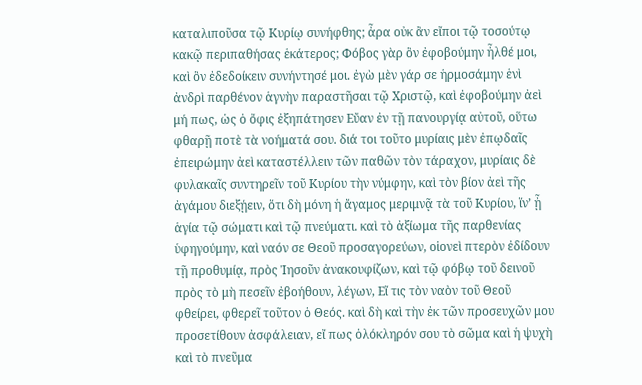καταλιποῦσα τῷ Κυρίῳ συνήφθης; ἆρα οὐκ ἂν εἴποι τῷ τοσούτῳ κακῷ περιπαθήσας ἑκάτερος; Φόβος γὰρ ὃν ἐφοβούμην ἦλθέ μοι, καὶ ὃν ἐδεδοίκειν συνήντησέ μοι. ἐγὼ μὲν γάρ σε ἡρμοσάμην ἑνὶ ἀνδρὶ παρθένον ἁγνὴν παραστῆσαι τῷ Χριστῷ, καὶ ἐφοβούμην ἀεὶ μή πως, ὡς ὁ ὄφις ἐξηπάτησεν Εὔαν ἐν τῇ πανουργίᾳ αὐτοῦ, οὕτω φθαρῇ ποτὲ τὰ νοήματά σου. διά τοι τοῦτο μυρίαις μὲν ἐπῳδαῖς ἐπειρώμην ἀεὶ καταστέλλειν τῶν παθῶν τὸν τάραχον, μυρίαις δὲ φυλακαῖς συντηρεῖν τοῦ Κυρίου τὴν νύμφην, καὶ τὸν βίον ἀεὶ τῆς ἀγάμου διεξῄειν, ὅτι δὴ μόνη ἡ ἄγαμος μεριμνᾷ τὰ τοῦ Κυρίου, ἵνʼ ᾖ ἁγία τῷ σώματι καὶ τῷ πνεύματι. καὶ τὸ ἀξίωμα τῆς παρθενίας ὑφηγούμην, καὶ ναόν σε Θεοῦ προσαγορεύων, οἱονεὶ πτερὸν ἐδίδουν τῇ προθυμίᾳ, πρὸς Ἰησοῦν ἀνακουφίζων, καὶ τῷ φόβῳ τοῦ δεινοῦ πρὸς τὸ μὴ πεσεῖν ἐβοήθουν, λέγων, Εἴ τις τὸν ναὸν τοῦ Θεοῦ φθείρει, φθερεῖ τοῦτον ὁ Θεός. καὶ δὴ καὶ τὴν ἐκ τῶν προσευχῶν μου προσετίθουν ἀσφάλειαν, εἴ πως ὁλόκληρόν σου τὸ σῶμα καὶ ἡ ψυχὴ καὶ τὸ πνεῦμα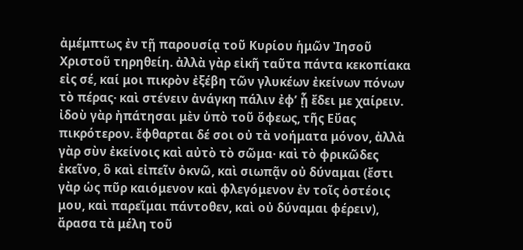ἀμέμπτως ἐν τῇ παρουσίᾳ τοῦ Κυρίου ἡμῶν Ἰησοῦ Χριστοῦ τηρηθείη. ἀλλὰ γὰρ εἰκῆ ταῦτα πάντα κεκοπίακα εἰς σέ, καί μοι πικρὸν ἐξέβη τῶν γλυκέων ἐκείνων πόνων τὸ πέρας· καὶ στένειν ἀνάγκη πάλιν ἐφʼ ᾗ ἔδει με χαίρειν. ἰδοὺ γὰρ ἠπάτησαι μὲν ὑπὸ τοῦ ὄφεως, τῆς Εὔας πικρότερον. ἔφθαρται δέ σοι οὐ τὰ νοήματα μόνον, ἀλλὰ γὰρ σὺν ἐκείνοις καὶ αὐτὸ τὸ σῶμα· καὶ τὸ φρικῶδες ἐκεῖνο, ὃ καὶ εἰπεῖν ὀκνῶ, καὶ σιωπᾷν οὐ δύναμαι (ἔστι γὰρ ὡς πῦρ καιόμενον καὶ φλεγόμενον ἐν τοῖς ὀστέοις μου, καὶ παρεῖμαι πάντοθεν, καὶ οὐ δύναμαι φέρειν), ἄρασα τὰ μέλη τοῦ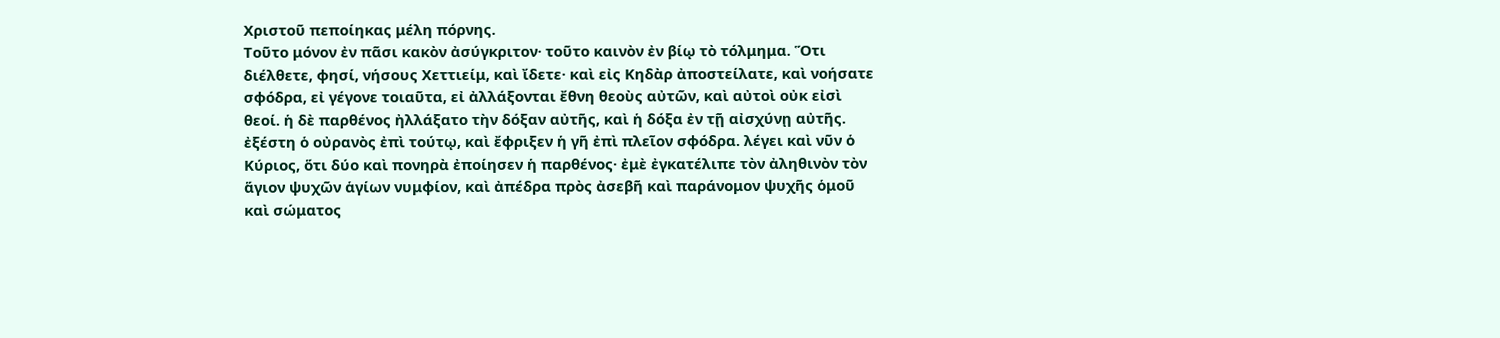Χριστοῦ πεποίηκας μέλη πόρνης.
Τοῦτο μόνον ἐν πᾶσι κακὸν ἀσύγκριτον· τοῦτο καινὸν ἐν βίῳ τὸ τόλμημα. Ὅτι διέλθετε, φησί, νήσους Χεττιείμ, καὶ ἴδετε· καὶ εἰς Κηδὰρ ἀποστείλατε, καὶ νοήσατε σφόδρα, εἰ γέγονε τοιαῦτα, εἰ ἀλλάξονται ἔθνη θεοὺς αὐτῶν, καὶ αὐτοὶ οὐκ εἰσὶ θεοί. ἡ δὲ παρθένος ἠλλάξατο τὴν δόξαν αὐτῆς, καὶ ἡ δόξα ἐν τῇ αἰσχύνῃ αὐτῆς. ἐξέστη ὁ οὐρανὸς ἐπὶ τούτῳ, καὶ ἔφριξεν ἡ γῆ ἐπὶ πλεῖον σφόδρα. λέγει καὶ νῦν ὁ Κύριος, ὅτι δύο καὶ πονηρὰ ἐποίησεν ἡ παρθένος· ἐμὲ ἐγκατέλιπε τὸν ἀληθινὸν τὸν ἅγιον ψυχῶν ἁγίων νυμφίον, καὶ ἀπέδρα πρὸς ἀσεβῆ καὶ παράνομον ψυχῆς ὁμοῦ καὶ σώματος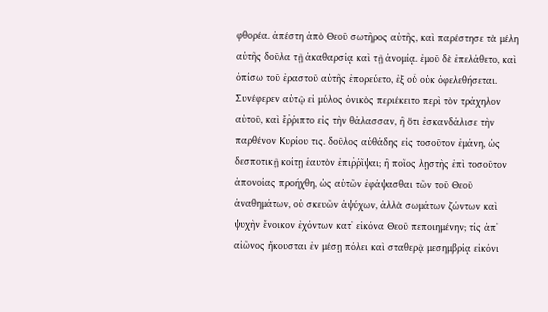φθορέα. ἀπέστη ἀπὸ Θεοῦ σωτῆρος αὐτῆς, καὶ παρέστησε τὰ μέλη αὐτῆς δοῦλα τῇ ἀκαθαρσίᾳ καὶ τῇ ἀνομίᾳ. ἐμοῦ δὲ ἐπελάθετο, καὶ ὀπίσω τοῦ ἐραστοῦ αὐτῆς ἐπορεύετο, ἐξ οὗ οὐκ ὀφελεθήσεται.
Συνέφερεν αὐτῷ εἰ μύλος ὀνικὸς περιέκειτο περὶ τὸν τράχηλον αὐτοῦ, καὶ ἔῤῥιπτο εἰς τὴν θάλασσαν, ἢ ὅτι ἐσκανδάλισε τὴν παρθένον Κυρίου τις. δοῦλος αὐθάδης εἰς τοσοῦτον ἐμάνη, ὡς δεσποτικῇ κοίτῃ ἑαυτὸν ἐπιῤῥῖψαι; ἢ ποῖος λῃστὴς ἐπὶ τοσοῦτον ἀπονοίας προήχθη, ὡς αὐτῶν ἐφάψασθαι τῶν τοῦ Θεοῦ ἀναθημάτων, οὐ σκευῶν ἀψύχων, ἀλλὰ σωμάτων ζώντων καὶ ψυχὴν ἔνοικον ἐχόντων κατʼ εἰκόνα Θεοῦ πεποιημένην; τίς ἀπʼ αἰῶνος ἤκουσται ἐν μέσῃ πόλει καὶ σταθερᾷ μεσημβρίᾳ εἰκόνι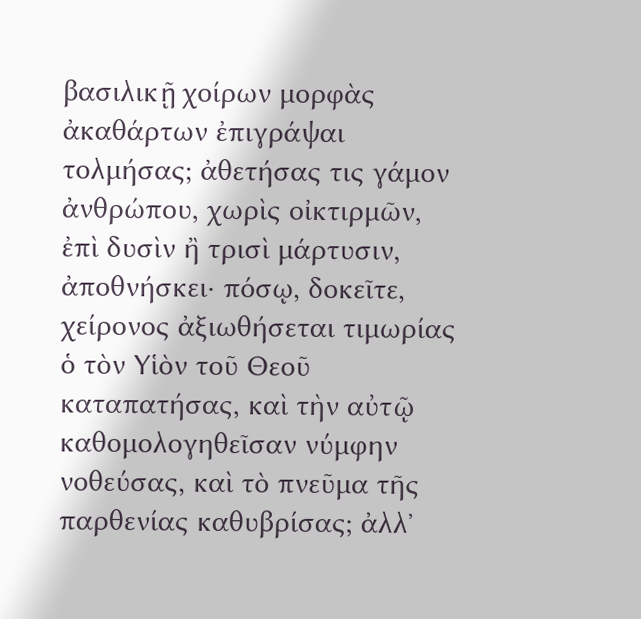βασιλικῇ χοίρων μορφὰς ἀκαθάρτων ἐπιγράψαι τολμήσας; ἀθετήσας τις γάμον ἀνθρώπου, χωρὶς οἰκτιρμῶν, ἐπὶ δυσὶν ἢ τρισὶ μάρτυσιν, ἀποθνήσκει· πόσῳ, δοκεῖτε, χείρονος ἀξιωθήσεται τιμωρίας ὁ τὸν Υἱὸν τοῦ Θεοῦ καταπατήσας, καὶ τὴν αὐτῷ καθομολογηθεῖσαν νύμφην νοθεύσας, καὶ τὸ πνεῦμα τῆς παρθενίας καθυβρίσας; ἀλλʼ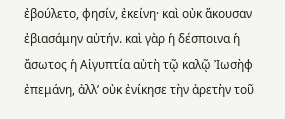ἐβούλετο, φησίν, ἐκείνη· καὶ οὐκ ἄκουσαν ἐβιασάμην αὐτήν. καὶ γὰρ ἡ δέσποινα ἡ ἄσωτος ἡ Αἰγυπτία αὐτὴ τῷ καλῷ Ἰωσὴφ ἐπεμάνη, ἀλλʼ οὐκ ἐνίκησε τὴν ἀρετὴν τοῦ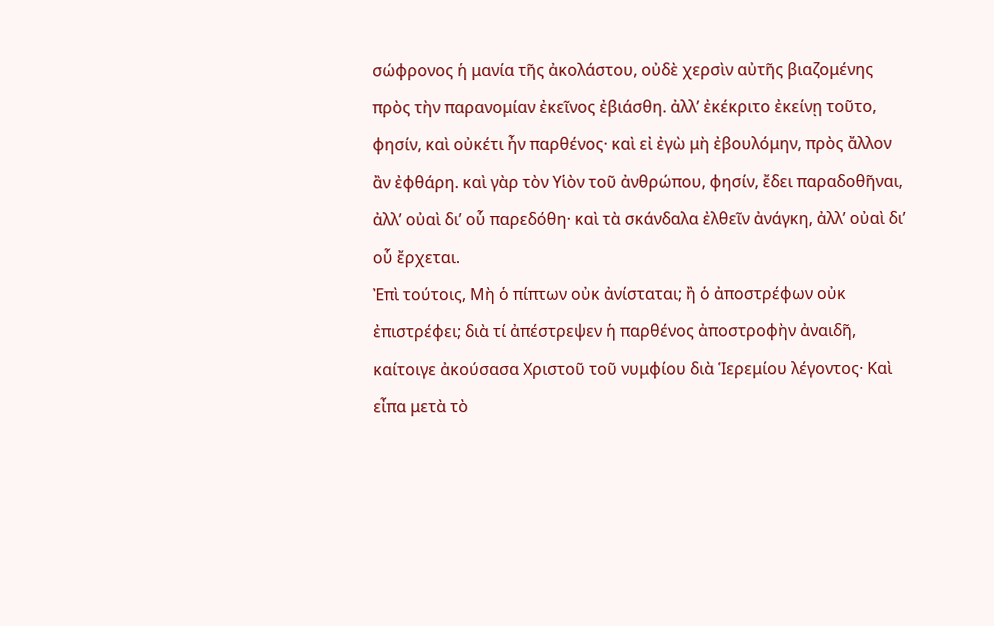σώφρονος ἡ μανία τῆς ἀκολάστου, οὐδὲ χερσὶν αὐτῆς βιαζομένης πρὸς τὴν παρανομίαν ἐκεῖνος ἐβιάσθη. ἀλλʼ ἐκέκριτο ἐκείνῃ τοῦτο, φησίν, καὶ οὐκέτι ἦν παρθένος· καὶ εἰ ἐγὼ μὴ ἐβουλόμην, πρὸς ἄλλον ἂν ἐφθάρη. καὶ γὰρ τὸν Υἱὸν τοῦ ἀνθρώπου, φησίν, ἔδει παραδοθῆναι, ἀλλʼ οὐαὶ δι’ οὗ παρεδόθη· καὶ τὰ σκάνδαλα ἐλθεῖν ἀνάγκη, ἀλλʼ οὐαὶ δι’ οὗ ἔρχεται.
Ἐπὶ τούτοις, Μὴ ὁ πίπτων οὐκ ἀνίσταται; ἢ ὁ ἀποστρέφων οὐκ ἐπιστρέφει; διὰ τί ἀπέστρεψεν ἡ παρθένος ἀποστροφὴν ἀναιδῆ, καίτοιγε ἀκούσασα Χριστοῦ τοῦ νυμφίου διὰ Ἱερεμίου λέγοντος· Καὶ εἶπα μετὰ τὸ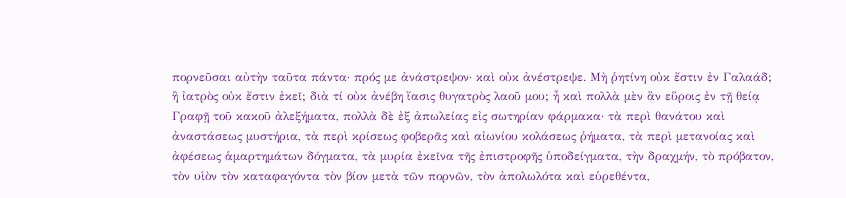πορνεῦσαι αὐτὴν ταῦτα πάντα· πρός με ἀνάστρεψον· καὶ οὐκ ἀνέστρεψε. Μὴ ῥητίνη οὐκ ἔστιν ἐν Γαλαάδ; ἢ ἰατρὸς οὐκ ἔστιν ἐκεῖ; διὰ τί οὐκ ἀνέβη ἴασις θυγατρὸς λαοῦ μου; ἦ καὶ πολλὰ μὲν ἂν εὕροις ἐν τῇ θείᾳ Γραφῇ τοῦ κακοῦ ἀλεξήματα, πολλὰ δὲ ἐξ ἀπωλείας εἰς σωτηρίαν φάρμακα· τὰ περὶ θανάτου καὶ ἀναστάσεως μυστήρια, τὰ περὶ κρίσεως φοβερᾶς καὶ αἰωνίου κολάσεως ῥήματα, τὰ περὶ μετανοίας καὶ ἀφέσεως ἁμαρτημάτων δόγματα, τὰ μυρία ἐκεῖνα τῆς ἐπιστροφῆς ὑποδείγματα, τὴν δραχμήν, τὸ πρόβατον, τὸν υἱὸν τὸν καταφαγόντα τὸν βίον μετὰ τῶν πορνῶν, τὸν ἀπολωλότα καὶ εὑρεθέντα,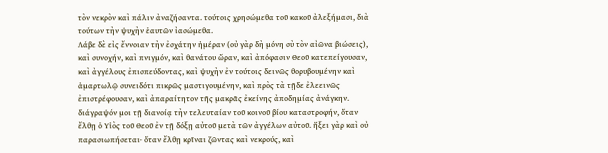τὸν νεκρὸν καὶ πάλιν ἀναζήσαντα. τούτοις χρησώμεθα τοῦ κακοῦ ἀλεξήμασι, διὰ τούτων τὴν ψυχὴν ἑαυτῶν ἰασώμεθα.
Λάβε δὲ εἰς ἔννοιαν τὴν ἐσχάτην ἡμέραν (οὐ γὰρ δὴ μόνη σὺ τὸν αἰῶνα βιώσεις), καὶ συνοχήν, καὶ πνιγμόν, καὶ θανάτου ὥραν, καὶ ἀπόφασιν Θεοῦ κατεπείγουσαν, καὶ ἀγγέλους ἐπισπεύδοντας, καὶ ψυχὴν ἐν τούτοις δεινῶς θορυβουμένην καὶ ἁμαρτωλῷ συνειδότι πικρῶς μαστιγουμένην, καὶ πρὸς τὰ τῇδε ἐλεεινῶς ἐπιστρέφουσαν, καὶ ἀπαραίτητον τῆς μακρᾶς ἐκείνης ἀποδημίας ἀνάγκην. διάγραψόν μοι τῇ διανοίᾳ τὴν τελευταίαν τοῦ κοινοῦ βίου καταστροφήν, ὅταν ἔλθῃ ὁ Υἱὸς τοῦ Θεοῦ ἐν τῇ δόξῃ αὐτοῦ μετὰ τῶν ἀγγέλων αὐτοῦ. ἥξει γὰρ καὶ οὐ παρασιωπήσεται· ὅταν ἔλθῃ κρῖναι ζῶντας καὶ νεκρούς, καὶ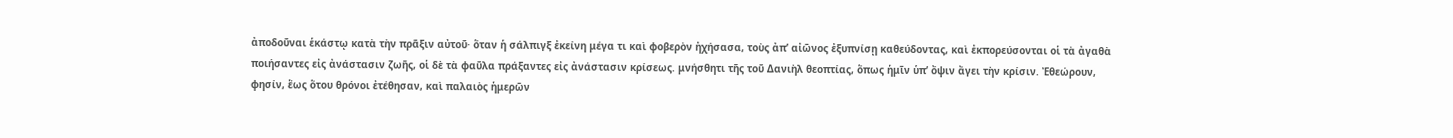ἀποδοῦναι ἑκάστῳ κατὰ τὴν πρᾶξιν αὐτοῦ· ὅταν ἡ σάλπιγξ ἐκείνη μέγα τι καὶ φοβερὸν ἠχήσασα, τοὺς ἀπʼ αἰῶνος ἐξυπνίσῃ καθεύδοντας, καὶ ἐκπορεύσονται οἱ τὰ ἀγαθὰ ποιήσαντες εἰς ἀνάστασιν ζωῆς, οἱ δὲ τὰ φαῦλα πράξαντες εἰς ἀνάστασιν κρίσεως. μνήσθητι τῆς τοῦ Δανιὴλ θεοπτίας, ὅπως ἡμῖν ὑπʼ ὄψιν ἄγει τὴν κρίσιν. Ἐθεώρουν, φησίν, ἕως ὅτου θρόνοι ἐτέθησαν, καὶ παλαιὸς ἡμερῶν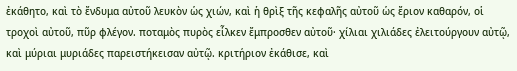ἐκάθητο, καὶ τὸ ἔνδυμα αὐτοῦ λευκὸν ὡς χιών, καὶ ἡ θρὶξ τῆς κεφαλῆς αὐτοῦ ὡς ἔριον καθαρόν, οἱ τροχοὶ αὐτοῦ, πῦρ φλέγον. ποταμὸς πυρὸς εἷλκεν ἔμπροσθεν αὐτοῦ· χίλιαι χιλιάδες ἐλειτούργουν αὐτῷ, καὶ μύριαι μυριάδες παρειστήκεισαν αὐτῷ. κριτήριον ἐκάθισε, καὶ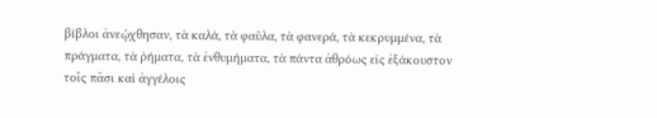βίβλοι ἀνεῴχθησαν, τὰ καλά, τὰ φαῦλα, τὰ φανερά, τὰ κεκρυμμένα, τὰ πράγματα, τὰ ῥήματα, τὰ ἐνθυμήματα, τὰ πάντα ἀθρόως εἰς ἐξάκουστον τοῖς πᾶσι καὶ ἀγγέλοις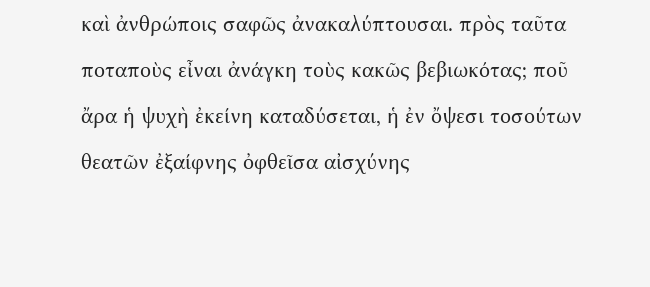καὶ ἀνθρώποις σαφῶς ἀνακαλύπτουσαι. πρὸς ταῦτα ποταποὺς εἶναι ἀνάγκη τοὺς κακῶς βεβιωκότας; ποῦ ἄρα ἡ ψυχὴ ἐκείνη καταδύσεται, ἡ ἐν ὄψεσι τοσούτων θεατῶν ἐξαίφνης ὀφθεῖσα αἰσχύνης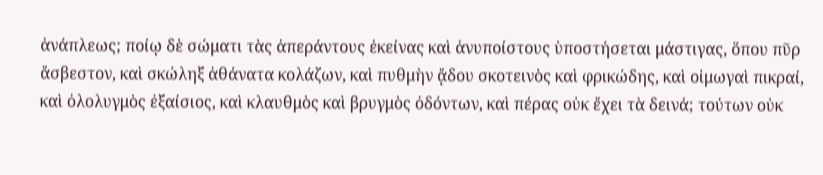ἀνάπλεως; ποίῳ δὲ σώματι τὰς ἀπεράντους ἐκείνας καὶ ἀνυποίστους ὑποστήσεται μάστιγας, ὅπου πῦρ ἄσβεστον, καὶ σκώληξ ἀθάνατα κολάζων, καὶ πυθμὴν ᾄδου σκοτεινὸς καὶ φρικώδης, καὶ οἰμωγαὶ πικραί, καὶ ὀλολυγμὸς ἐξαίσιος, καὶ κλαυθμὸς καὶ βρυγμὸς ὀδόντων, καὶ πέρας οὐκ ἔχει τὰ δεινά; τούτων οὐκ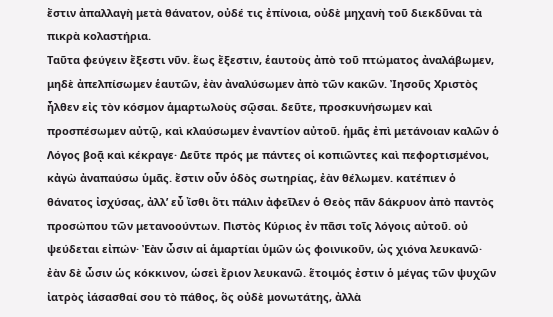ἔστιν ἀπαλλαγὴ μετὰ θάνατον, οὐδέ τις ἐπίνοια, οὐδὲ μηχανὴ τοῦ διεκδῦναι τὰ πικρὰ κολαστήρια.
Ταῦτα φεύγειν ἔξεστι νῦν. ἕως ἔξεστιν, ἑαυτοὺς ἀπὸ τοῦ πτώματος ἀναλάβωμεν, μηδὲ ἀπελπίσωμεν ἑαυτῶν, ἐὰν ἀναλύσωμεν ἀπὸ τῶν κακῶν. Ἰησοῦς Χριστὸς ἦλθεν εἰς τὸν κόσμον ἁμαρτωλοὺς σῷσαι. δεῦτε, προσκυνήσωμεν καὶ προσπέσωμεν αὐτῷ, καὶ κλαύσωμεν ἐναντίον αὐτοῦ. ἡμᾶς ἐπὶ μετάνοιαν καλῶν ὁ Λόγος βοᾷ καὶ κέκραγε· Δεῦτε πρός με πάντες οἱ κοπιῶντες καὶ πεφορτισμένοι, κἀγὼ ἀναπαύσω ὑμᾶς. ἔστιν οὖν ὁδὸς σωτηρίας, ἐὰν θέλωμεν. κατέπιεν ὁ θάνατος ἰσχύσας, ἀλλʼ εὖ ἴσθι ὅτι πάλιν ἀφεῖλεν ὁ Θεὸς πᾶν δάκρυον ἀπὸ παντὸς προσώπου τῶν μετανοούντων. Πιστὸς Κύριος ἐν πᾶσι τοῖς λόγοις αὐτοῦ. οὐ ψεύδεται εἰπών· Ἐὰν ὦσιν αἱ ἁμαρτίαι ὑμῶν ὡς φοινικοῦν, ὡς χιόνα λευκανῶ· ἐὰν δὲ ὦσιν ὡς κόκκινον, ὡσεὶ ἔριον λευκανῶ. ἕτοιμός ἐστιν ὁ μέγας τῶν ψυχῶν ἰατρὸς ἰάσασθαί σου τὸ πάθος, ὃς οὐδὲ μονωτάτης, ἀλλὰ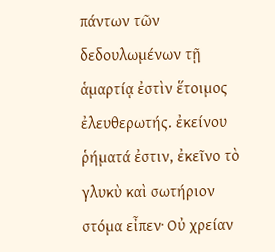πάντων τῶν δεδουλωμένων τῇ ἁμαρτίᾳ ἐστὶν ἕτοιμος ἐλευθερωτής. ἐκείνου ῥήματά ἐστιν, ἐκεῖνο τὸ γλυκὺ καὶ σωτήριον στόμα εἶπεν· Οὐ χρείαν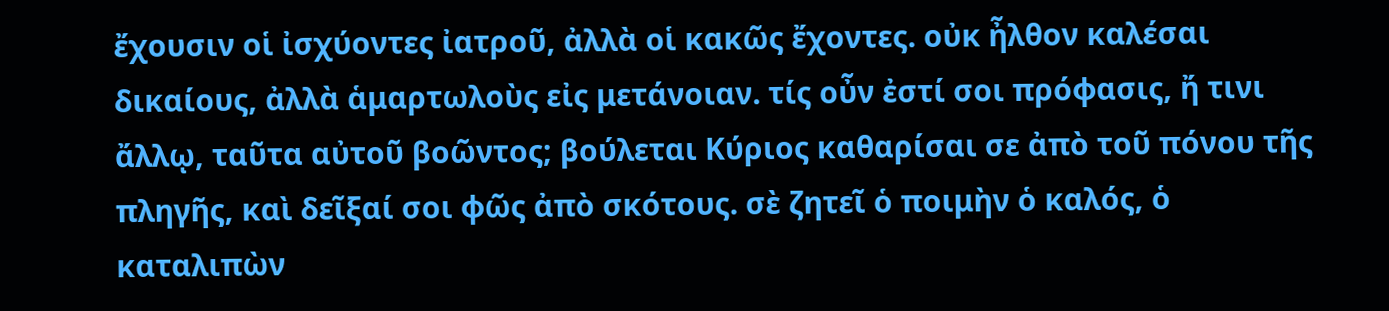ἔχουσιν οἱ ἰσχύοντες ἰατροῦ, ἀλλὰ οἱ κακῶς ἔχοντες. οὐκ ἦλθον καλέσαι δικαίους, ἀλλὰ ἁμαρτωλοὺς εἰς μετάνοιαν. τίς οὖν ἐστί σοι πρόφασις, ἤ τινι ἄλλῳ, ταῦτα αὐτοῦ βοῶντος; βούλεται Κύριος καθαρίσαι σε ἀπὸ τοῦ πόνου τῆς πληγῆς, καὶ δεῖξαί σοι φῶς ἀπὸ σκότους. σὲ ζητεῖ ὁ ποιμὴν ὁ καλός, ὁ καταλιπὼν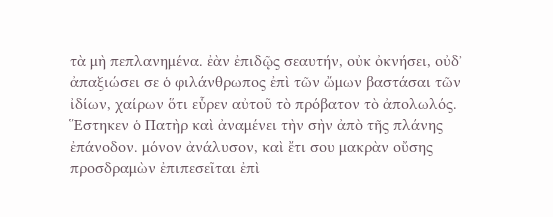τὰ μὴ πεπλανημένα. ἐὰν ἐπιδῷς σεαυτήν, οὐκ ὀκνήσει, οὐδʼ ἀπαξιώσει σε ὁ φιλάνθρωπος ἐπὶ τῶν ὤμων βαστάσαι τῶν ἰδίων, χαίρων ὅτι εὗρεν αὐτοῦ τὸ πρόβατον τὸ ἀπολωλός.
Ἕστηκεν ὁ Πατὴρ καὶ ἀναμένει τὴν σὴν ἀπὸ τῆς πλάνης ἐπάνοδον. μόνον ἀνάλυσον, καὶ ἔτι σου μακρὰν οὔσης προσδραμὼν ἐπιπεσεῖται ἐπὶ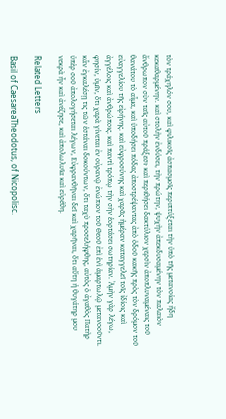τὸν τράχηλόν σου, καὶ φιλικοῖς ἀσπασμοῖς περιπτύξεται τὴν ὑπὸ τῆς μετανοίας ἤδη κεκαθαρμένην. καὶ στολὴν ἐνδύσει, τὴν πρώτην, ψυχὴν ἀπεκδυσαμένην τὸν παλαιὸν ἄνθρωπον σὺν ταῖς αὐτοῦ πράξεσι· καὶ περιθήσει δακτύλιον χερσὶν ἀποπλυναμέναις τοῦ θανάτου τὸ αἷμα, καὶ ὑποδήσει πόδας ἀποστρέψαντας ἀπὸ ὁδοῦ κακῆς πρὸς τὸν δρόμον τοῦ εὐαγγελίου τῆς εἰρήνης. καὶ εὐφροσύνης καὶ χαρᾶς ἡμέραν καταγγελεῖ τοῖς ἰδίοις καὶ ἀγγέλοις καὶ ἀνθρώποις. καὶ παντὶ τρόπῳ τὴν σὴν ἑορτάσει σωτηρίαν. Ἀμὴν γὰρ λέγω, φησίν, ὑμῖν, ὅτι χαρὰ γίνεται ἐν οὐρανῷ ἐνώπιον τοῦ Θεοῦ ἐπὶ ἑνὶ ἁμαρτωλῷ μετανοοῦντι. κἂν ἐγκαλέσῃ τις τῶν ἑστάναι δοκούντων, ὅτι ταχὺ προσελήφθης, αὐτὸς ὁ ἀγαθὸς Πατὴρ ὑπὲρ σοῦ ἀπολογήσεται λέγων, Εὐφρανθῆναι δεῖ καὶ χαρῆναι, ὅτι αὕτη ἡ θυγάτηρ μου νεκρὰ ἦν καὶ ἀνέζησε, καὶ ἀπολωλυῖα καὶ εὑρέθη.

Related Letters

Basil of CaesareaTheodotus, of Nicopolisc.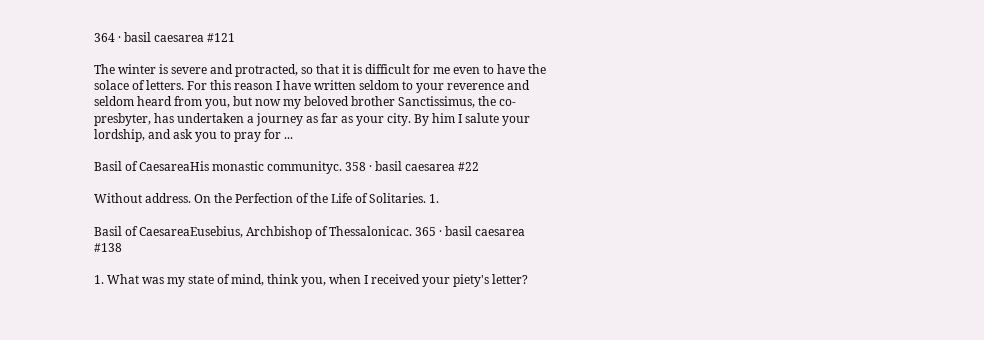364 · basil caesarea #121

The winter is severe and protracted, so that it is difficult for me even to have the solace of letters. For this reason I have written seldom to your reverence and seldom heard from you, but now my beloved brother Sanctissimus, the co-presbyter, has undertaken a journey as far as your city. By him I salute your lordship, and ask you to pray for ...

Basil of CaesareaHis monastic communityc. 358 · basil caesarea #22

Without address. On the Perfection of the Life of Solitaries. 1.

Basil of CaesareaEusebius, Archbishop of Thessalonicac. 365 · basil caesarea #138

1. What was my state of mind, think you, when I received your piety's letter?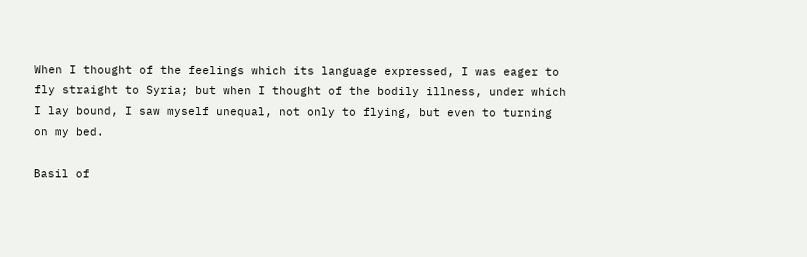When I thought of the feelings which its language expressed, I was eager to fly straight to Syria; but when I thought of the bodily illness, under which I lay bound, I saw myself unequal, not only to flying, but even to turning on my bed.

Basil of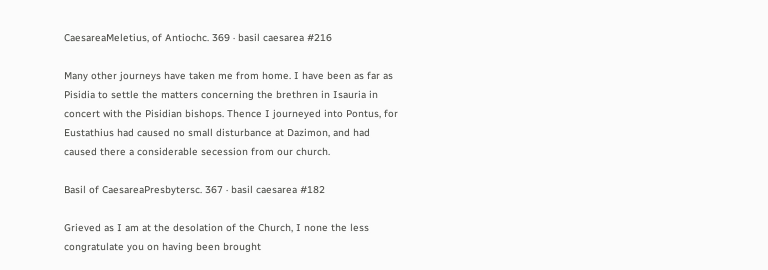CaesareaMeletius, of Antiochc. 369 · basil caesarea #216

Many other journeys have taken me from home. I have been as far as Pisidia to settle the matters concerning the brethren in Isauria in concert with the Pisidian bishops. Thence I journeyed into Pontus, for Eustathius had caused no small disturbance at Dazimon, and had caused there a considerable secession from our church.

Basil of CaesareaPresbytersc. 367 · basil caesarea #182

Grieved as I am at the desolation of the Church, I none the less congratulate you on having been brought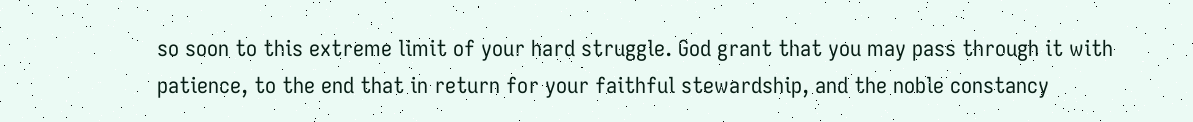so soon to this extreme limit of your hard struggle. God grant that you may pass through it with patience, to the end that in return for your faithful stewardship, and the noble constancy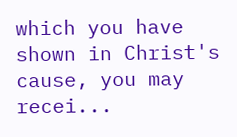which you have shown in Christ's cause, you may recei...